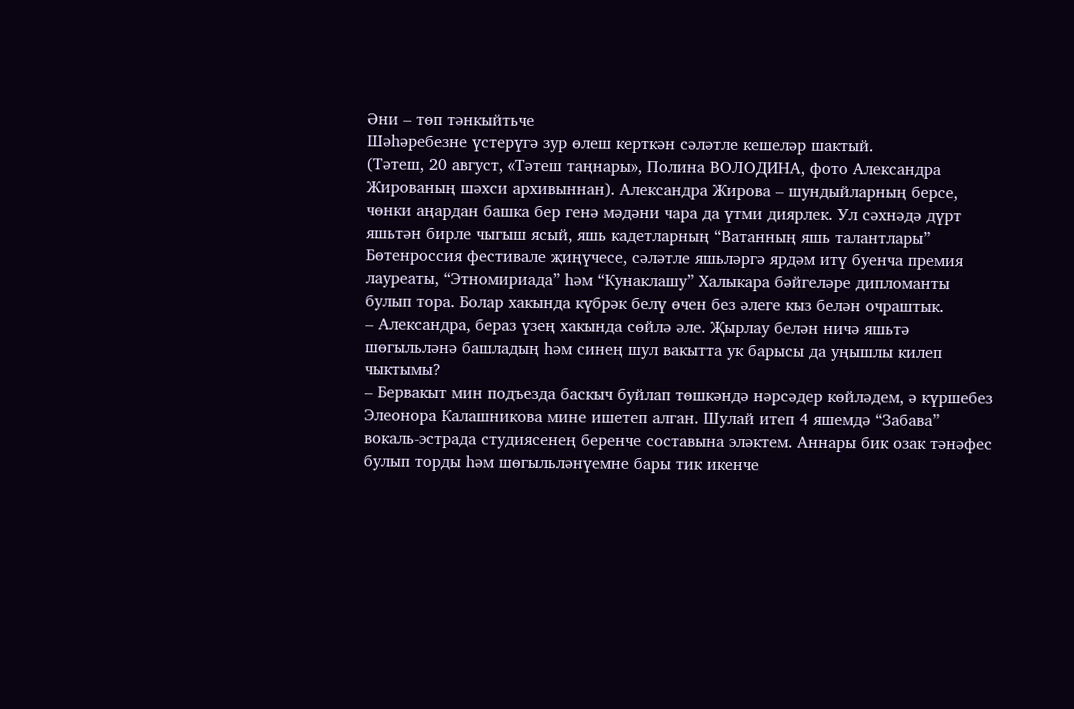Әни – төп тәнкыйтьче
Шәһәребезне үстерүгә зур өлеш керткән сәләтле кешеләр шактый.
(Тәтеш, 20 август, «Тәтеш таңнары», Полина ВОЛОДИНА, фото Александра Жированың шәхси архивыннан). Александра Жирова – шундыйларның берсе, чөнки аңардан башка бер генә мәдәни чара да үтми диярлек. Ул сәхнәдә дүрт яшьтән бирле чыгыш ясый, яшь кадетларның “Ватанның яшь талантлары” Бөтенроссия фестивале җиңүчесе, сәләтле яшьләргә ярдәм итү буенча премия лауреаты, “Этномириада” һәм “Кунаклашу” Халыкара бәйгеләре дипломанты булып тора. Болар хакында күбрәк белү өчен без әлеге кыз белән очраштык.
– Александра, бераз үзең хакында сөйлә әле. Җырлау белән ничә яшьтә шөгыльләнә башладың һәм синең шул вакытта ук барысы да уңышлы килеп чыктымы?
– Бервакыт мин подъезда баскыч буйлап төшкәндә нәрсәдер көйләдем, ә күршебез Элеонора Калашникова мине ишетеп алган. Шулай итеп 4 яшемдә “Забава” вокаль-эстрада студиясенең беренче составына эләктем. Аннары бик озак тәнәфес булып торды һәм шөгыльләнүемне бары тик икенче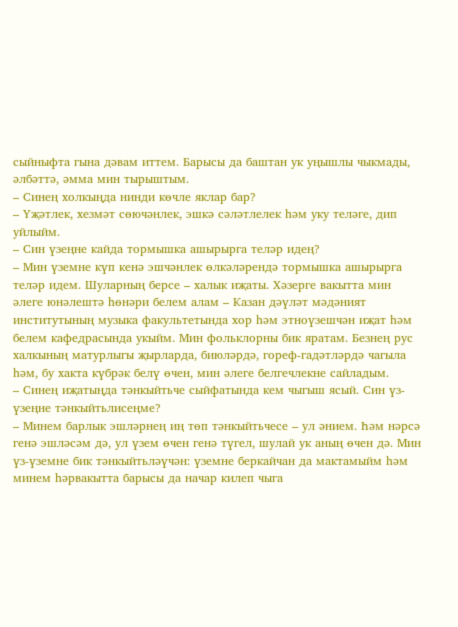сыйныфта гына дәвам иттем. Барысы да баштан ук уңышлы чыкмады, әлбәттә, әмма мин тырыштым.
– Синең холкыңда нинди көчле яклар бар?
– Үҗәтлек, хезмәт сөючәнлек, эшкә сәләтлелек һәм уку теләге, дип уйлыйм.
– Син үзеңне кайда тормышка ашырырга теләр идең?
– Мин үземне күп кенә эшчәнлек өлкәләрендә тормышка ашырырга теләр идем. Шуларның берсе – халык иҗаты. Хәзерге вакытта мин әлеге юнәлештә һөнәри белем алам – Казан дәүләт мәдәният институтының музыка факультетында хор һәм этноүзешчән иҗат һәм белем кафедрасында укыйм. Мин фольклорны бик яратам. Безнең рус халкының матурлыгы җырларда, биюләрдә, гореф-гадәтләрдә чагыла һәм, бу хакта күбрәк белү өчен, мин әлеге белгечлекне сайладым.
– Синең иҗатыңда тәнкыйтьче сыйфатында кем чыгыш ясый. Син үз-үзеңне тәнкыйтьлисеңме?
– Минем барлык эшләрнең иң төп тәнкыйтьчесе – ул әнием. Һәм нәрсә генә эшләсәм дә, ул үзем өчен генә түгел, шулай ук аның өчен дә. Мин үз-үземне бик тәнкыйтьләүчән: үземне беркайчан да мактамыйм һәм минем һәрвакытта барысы да начар килеп чыга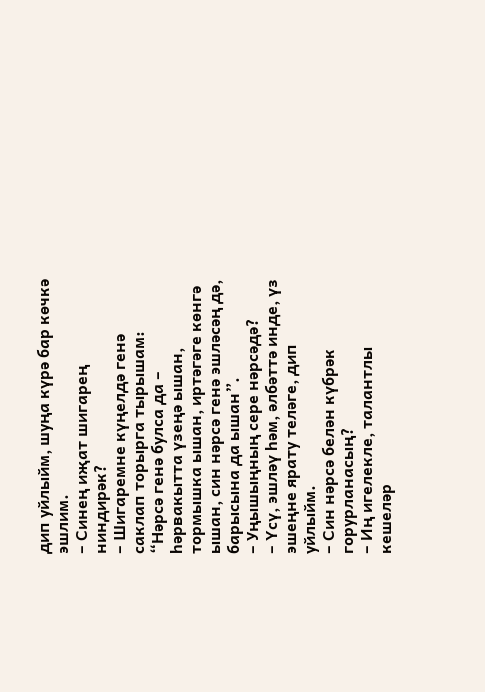дип уйлыйм, шуңа күрә бар көчкә эшлим.
– Синең иҗат шигарең ниндирәк?
– Шигаремне күңелдә генә саклап торырга тырышам: “Нәрсә генә булса да – һәрвакытта үзеңә ышан, тормышка ышан, иртәгәге көнгә ышан, син нәрсә генә эшләсәң дә, барысына да ышан”.
– Уңышыңның сере нәрсәдә?
– Үсү, эшләү һәм, әлбәттә инде, үз эшеңне ярату теләге, дип уйлыйм.
– Син нәрсә белән күбрәк горурланасың?
– Иң игелекле, талантлы кешеләр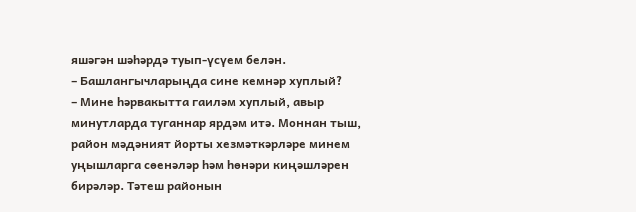яшәгән шәһәрдә туып-үсүем белән.
– Башлангычларыңда сине кемнәр хуплый?
– Мине һәрвакытта гаиләм хуплый, авыр минутларда туганнар ярдәм итә. Моннан тыш, район мәдәният йорты хезмәткәрләре минем уңышларга сөенәләр һәм һөнәри киңәшләрен бирәләр. Тәтеш районын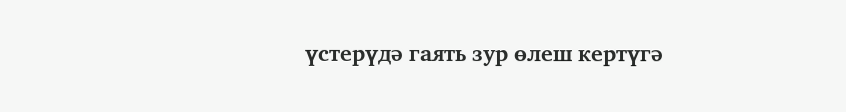үстерүдә гаять зур өлеш кертүгә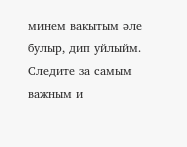минем вакытым әле булыр, дип уйлыйм.
Следите за самым важным и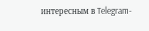интересным в Telegram-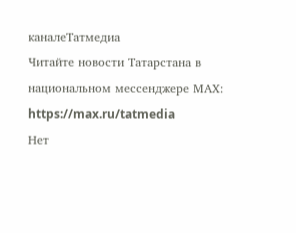каналеТатмедиа
Читайте новости Татарстана в национальном мессенджере MАХ: https://max.ru/tatmedia
Нет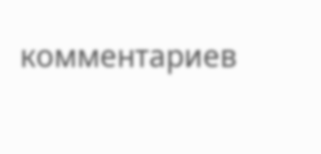комментариев